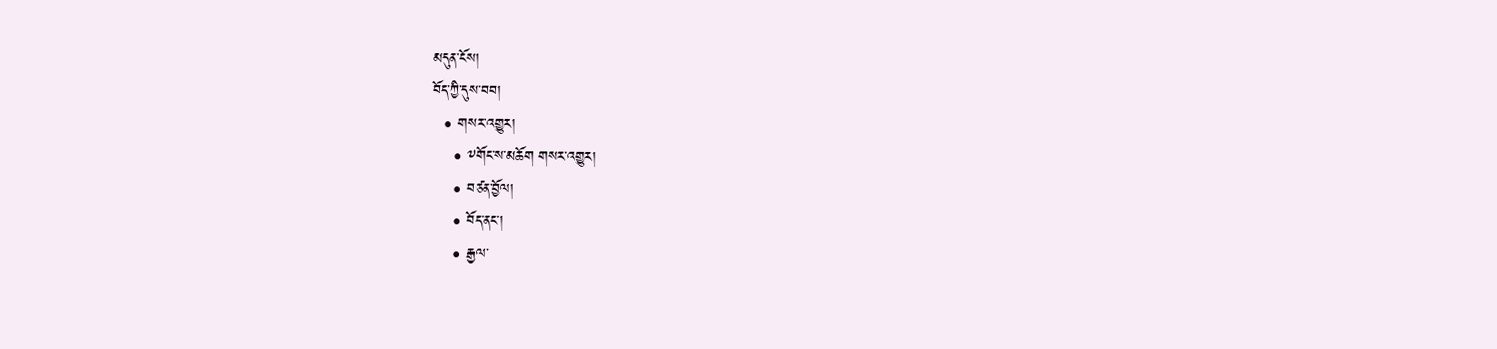མདུན་ངོས།
བོད་ཀྱི་དུས་བབ།
  • གསར་འགྱུར།
    • ༸གོང་ས་མཆོག གསར་འགྱུར།
    • བཙན་བྱོལ།
    • བོད་ནང་།
    • རྒྱལ་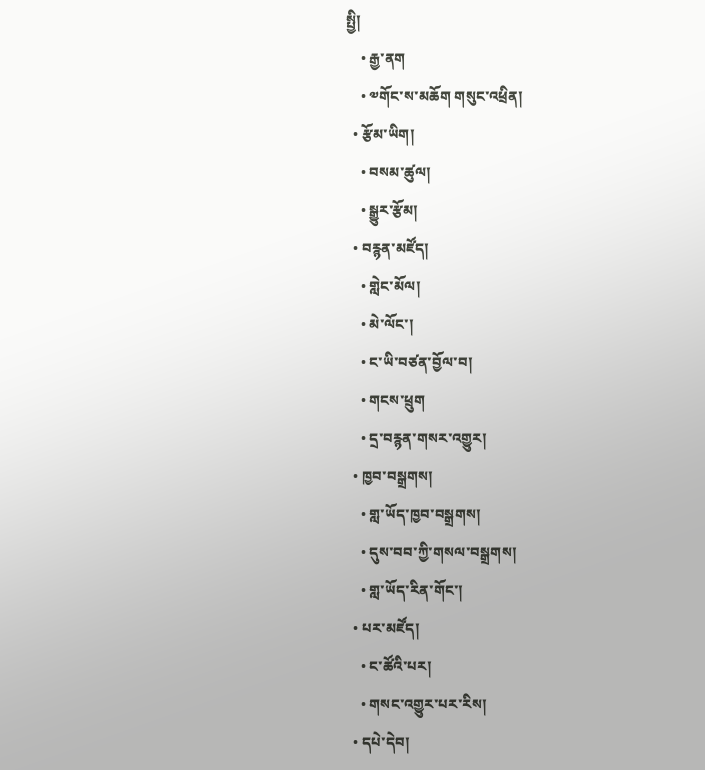སྤྱི།
    • རྒྱ་ནག
    • ༧གོང་ས་མཆོག གསུང་འཕྲིན།
  • རྩོམ་ཡིག།
    • བསམ་ཚུལ།
    • སྒྱུར་རྩོམ།
  • བརྙན་མཛོད།
    • གླེང་མོལ།
    • མེ་ལོང་།
    • ང་ཡི་བཙན་བྱོལ་བ།
    • གངས་ཕྲུག
    • དྲ་བརྙན་གསར་འགྱུར།
  • ཁྱབ་བསྒྲགས།
    • གླ་ཡོད་ཁྱབ་བསྒྲགས།
    • དུས་བབ་ཀྱི་གསལ་བསྒྲགས།
    • གླ་ཡོད་རིན་གོང་།
  • པར་མཛོད།
    • ང་ཚོའི་པར།
    • གསང་འགྱུར་པར་རིས།
  • དཔེ་དེབ།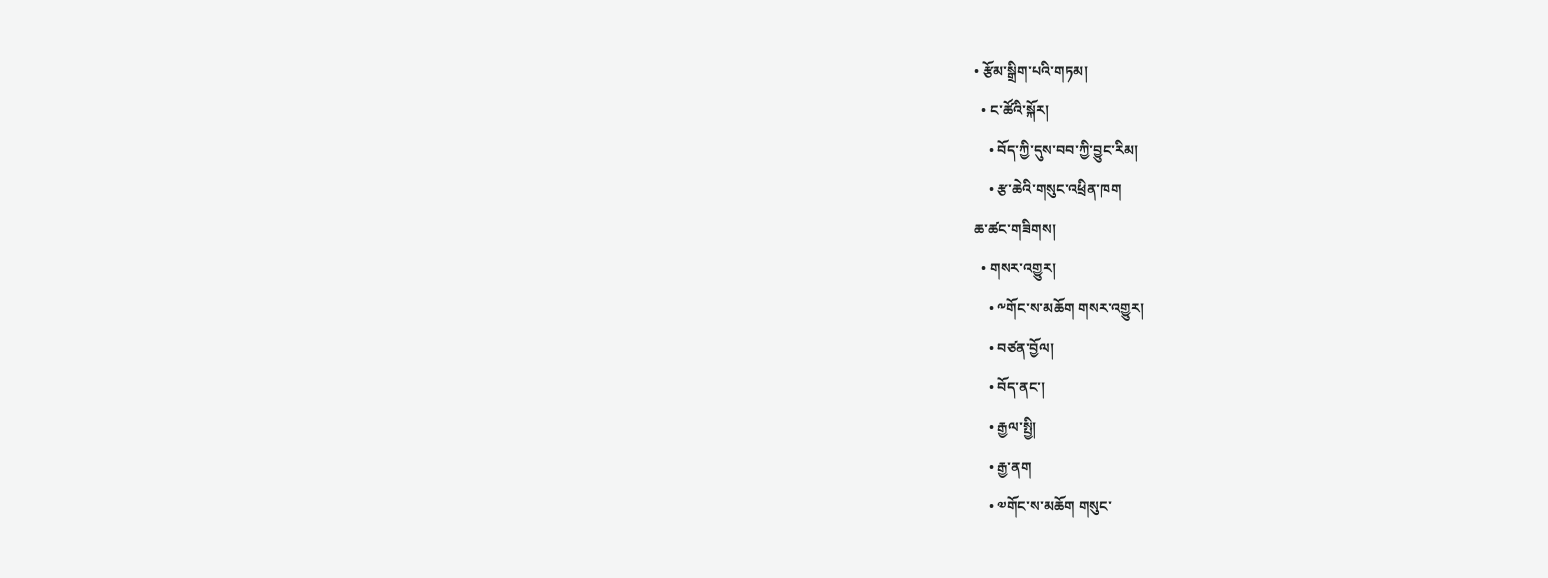• རྩོམ་སྒྲིག་པའི་གཏམ།
  • ང་ཚོའི་སྐོར།
    • བོད་ཀྱི་དུས་བབ་ཀྱི་བྱུང་རིམ།
    • རྩ་ཆེའི་གསུང་འཕྲིན་ཁག
ཆ་ཚང་གཟིགས།
  • གསར་འགྱུར།
    • ༸གོང་ས་མཆོག གསར་འགྱུར།
    • བཙན་བྱོལ།
    • བོད་ནང་།
    • རྒྱལ་སྤྱི།
    • རྒྱ་ནག
    • ༧གོང་ས་མཆོག གསུང་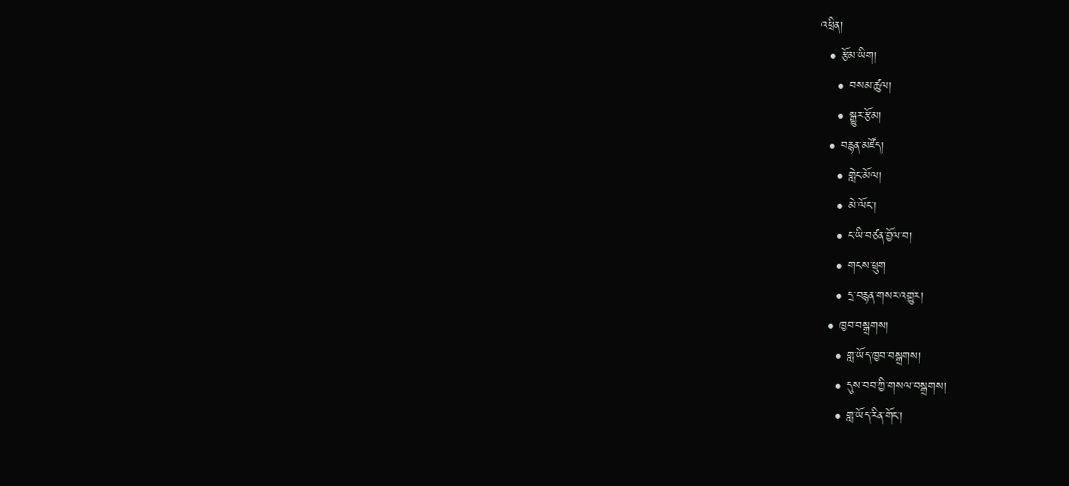འཕྲིན།
  • རྩོམ་ཡིག།
    • བསམ་ཚུལ།
    • སྒྱུར་རྩོམ།
  • བརྙན་མཛོད།
    • གླེང་མོལ།
    • མེ་ལོང་།
    • ང་ཡི་བཙན་བྱོལ་བ།
    • གངས་ཕྲུག
    • དྲ་བརྙན་གསར་འགྱུར།
  • ཁྱབ་བསྒྲགས།
    • གླ་ཡོད་ཁྱབ་བསྒྲགས།
    • དུས་བབ་ཀྱི་གསལ་བསྒྲགས།
    • གླ་ཡོད་རིན་གོང་།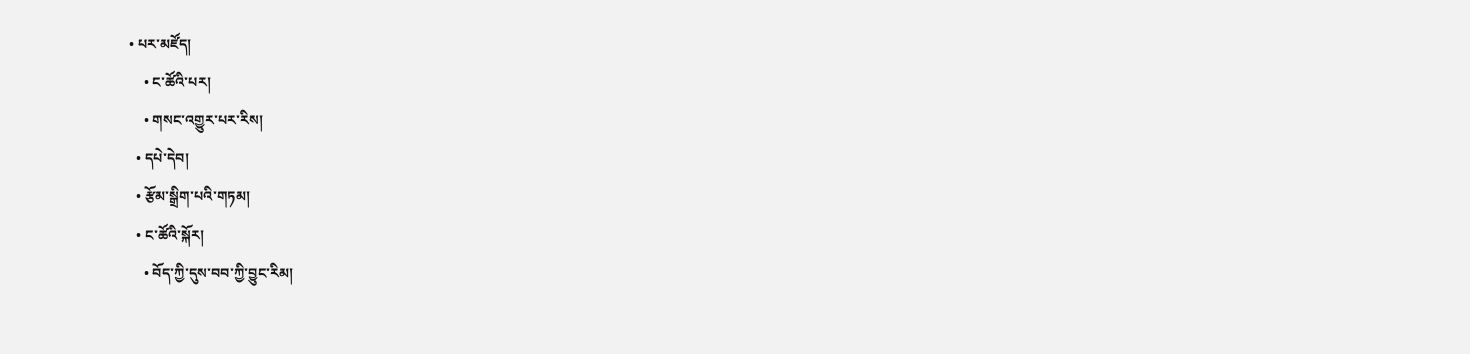• པར་མཛོད།
    • ང་ཚོའི་པར།
    • གསང་འགྱུར་པར་རིས།
  • དཔེ་དེབ།
  • རྩོམ་སྒྲིག་པའི་གཏམ།
  • ང་ཚོའི་སྐོར།
    • བོད་ཀྱི་དུས་བབ་ཀྱི་བྱུང་རིམ།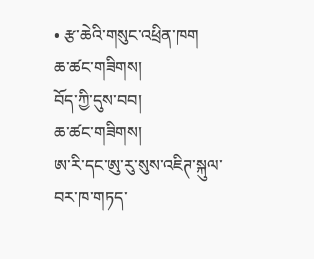• རྩ་ཆེའི་གསུང་འཕྲིན་ཁག
ཆ་ཚང་གཟིགས།
བོད་ཀྱི་དུས་བབ།
ཆ་ཚང་གཟིགས།
ཨ་རི་དང་ཨུ་རུ་སུས་འཇིཊ་སྐུལ་བར་ཁ་གཏད་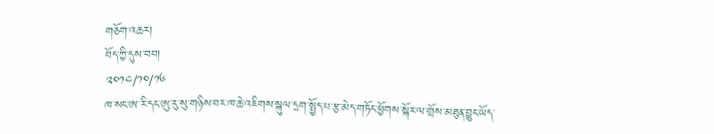གཅོག་འཆར།
བོད་ཀྱི་དུས་བབ།
༢༠༡༤/༡༠/༡༦
ཁ་སང་ཨ་རི་དང་ཨུ་རུ་སུ་གཉིས་བར་ཁ་ཆེ་འཇིགས་སྐུལ་དྲག་སྤྱོད་པ་རྩ་མེད་གཏོང་ཕྱོགས་སྐོར་ལ་གྲོས་མཐུན་བྱུང་ཡོད་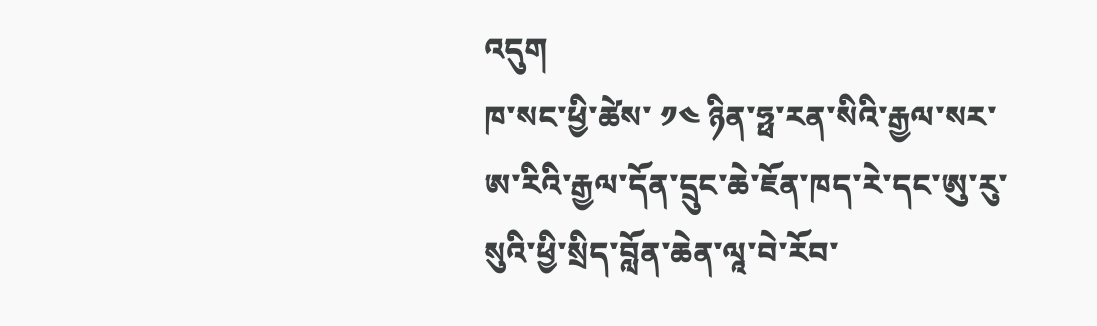འདུག
ཁ་སང་ཕྱི་ཚེས་ ༡༤ ཉིན་ཧྥ་རན་སིའི་རྒྱལ་སར་ཨ་རིའི་རྒྱལ་དོན་དྲུང་ཆེ་ཇོན་ཁད་རེ་དང་ཨུ་རུ་སུའི་ཕྱི་སྲིད་བློན་ཆེན་ལཱ་བེ་རོབ་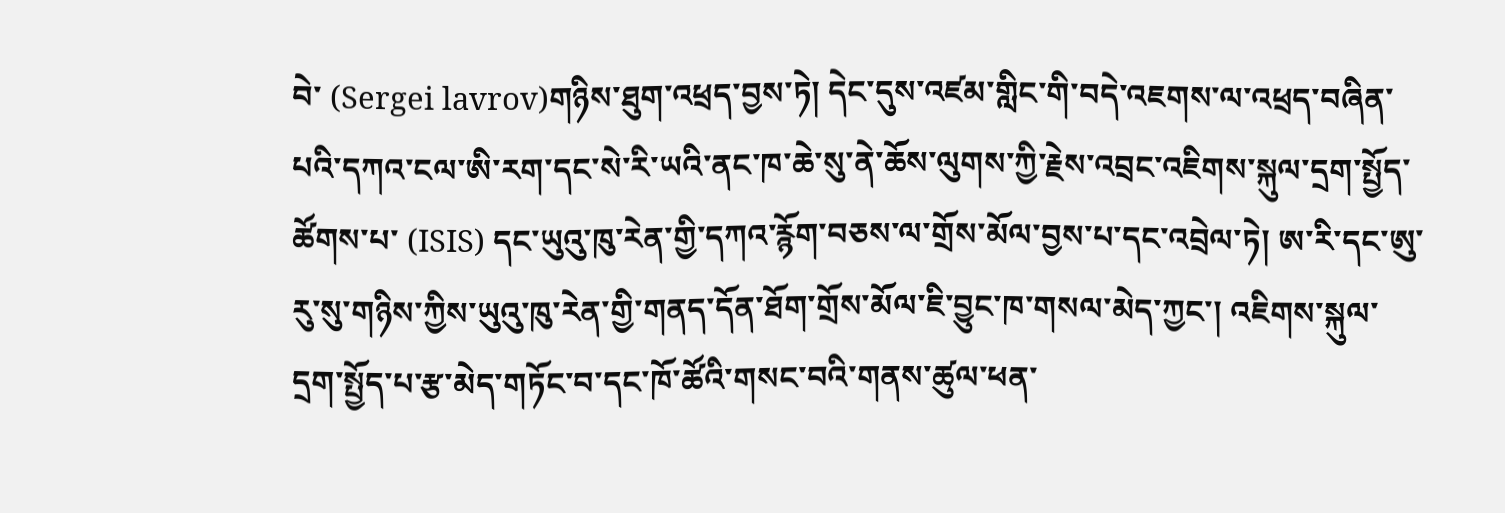བེ་ (Sergei lavrov)གཉིས་ཐུག་འཕྲད་བྱས་ཏེ། དེང་དུས་འཛམ་གླིང་གི་བདེ་འཇགས་ལ་འཕྲད་བཞིན་པའི་དཀའ་ངལ་ཨི་རག་དང་སེ་རི་ཡའི་ནང་ཁ་ཆེ་སུ་ནེ་ཆོས་ལུགས་ཀྱི་རྗེས་འབྲང་འཇིགས་སྐུལ་དྲག་སྤྱོད་ཚོགས་པ་ (ISIS) དང་ཡུའུ་ཁུ་རེན་གྱི་དཀའ་རྙོག་བཅས་ལ་གྲོས་མོལ་བྱས་པ་དང་འབྲེལ་ཏེ། ཨ་རི་དང་ཨུ་རུ་སུ་གཉིས་ཀྱིས་ཡུའུ་ཁུ་རེན་གྱི་གནད་དོན་ཐོག་གྲོས་མོལ་ཇི་བྱུང་ཁ་གསལ་མེད་ཀྱང་། འཇིགས་སྐུལ་དྲག་སྤྱོད་པ་རྩ་མེད་གཏོང་བ་དང་ཁོ་ཚོའི་གསང་བའི་གནས་ཚུལ་ཕན་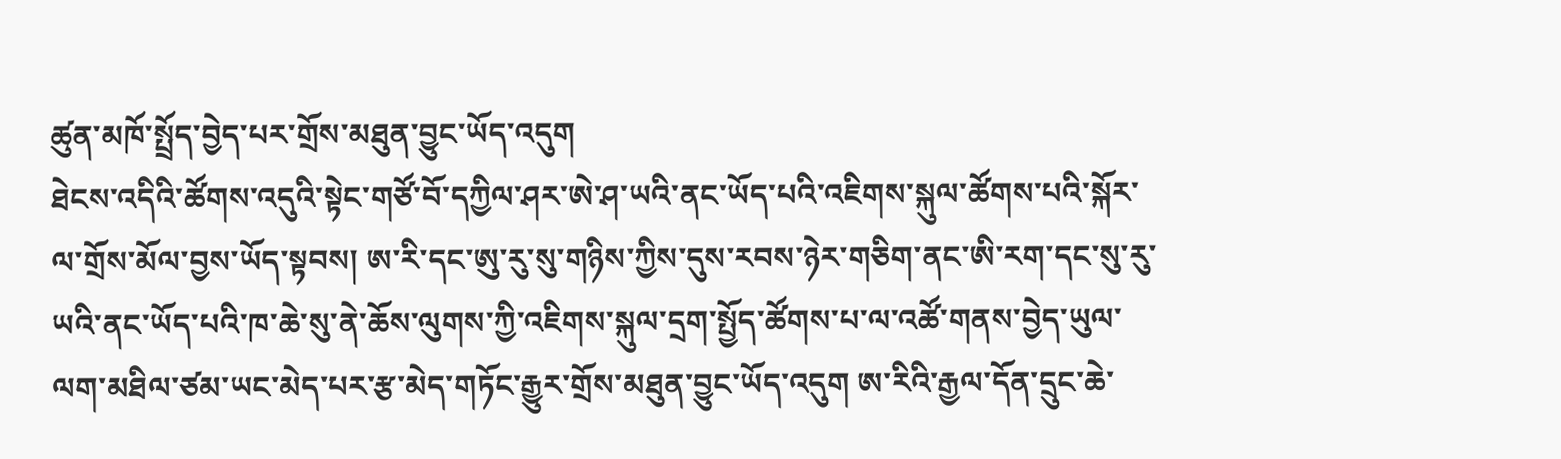ཚུན་མཁོ་སྤྲོད་བྱེད་པར་གྲོས་མཐུན་བྱུང་ཡོད་འདུག
ཐེངས་འདིའི་ཚོགས་འདུའི་སྟེང་གཙོ་བོ་དཀྱིལ་ཤར་ཨེ་ཤ་ཡའི་ནང་ཡོད་པའི་འཇིགས་སྐུལ་ཚོགས་པའི་སྐོར་ལ་གྲོས་མོལ་བྱས་ཡོད་སྟབས། ཨ་རི་དང་ཨུ་རུ་སུ་གཉིས་ཀྱིས་དུས་རབས་ཉེར་གཅིག་ནང་ཨི་རག་དང་སུ་རུ་ཡའི་ནང་ཡོད་པའི་ཁ་ཆེ་སུ་ནེ་ཆོས་ལུགས་ཀྱི་འཇིགས་སྐུལ་དྲག་སྤྱོད་ཚོགས་པ་ལ་འཚོ་གནས་བྱེད་ཡུལ་ལག་མཐིལ་ཙམ་ཡང་མེད་པར་རྩ་མེད་གཏོང་རྒྱུར་གྲོས་མཐུན་བྱུང་ཡོད་འདུག ཨ་རིའི་རྒྱལ་དོན་དྲུང་ཆེ་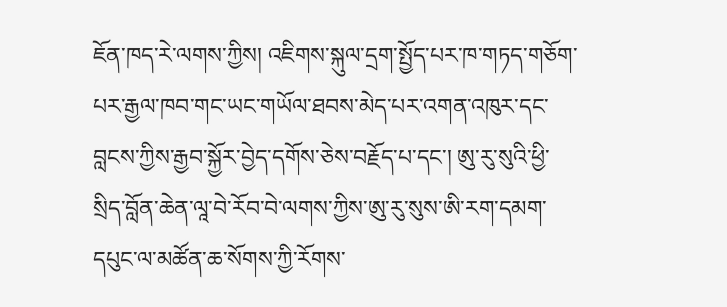ཇོན་ཁད་རེ་ལགས་ཀྱིས། འཇིགས་སྐུལ་དྲག་སྤྱོད་པར་ཁ་གཏད་གཅོག་པར་རྒྱལ་ཁབ་གང་ཡང་གཡོལ་ཐབས་མེད་པར་འགན་འཁུར་དང་བླངས་ཀྱིས་རྒྱབ་སྐྱོར་བྱེད་དགོས་ཅེས་བརྗོད་པ་དང་། ཨུ་རུ་སུའི་ཕྱི་སྲིད་བློན་ཆེན་ལཱ་བེ་རོབ་བེ་ལགས་ཀྱིས་ཨུ་རུ་སུས་ཨི་རག་དམག་དཔུང་ལ་མཚོན་ཆ་སོགས་ཀྱི་རོགས་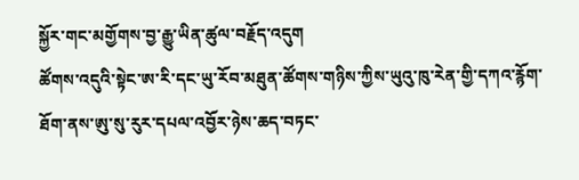སྐྱོར་གང་མགྱོགས་བྱ་རྒྱུ་ཡིན་ཚུལ་བརྗོད་འདུག
ཚོགས་འདུའི་སྟེང་ཨ་རི་དང་ཡུ་རོབ་མཐུན་ཚོགས་གཉིས་ཀྱིས་ཡུའུ་ཁུ་རེན་གྱི་དཀའ་རྙོག་ཐོག་ནས་ཨུ་སུ་རུར་དཔལ་འབྱོར་ཉེས་ཆད་བཏང་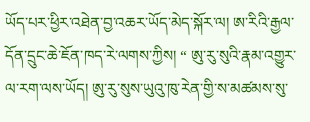ཡོད་པར་ཕྱིར་འཐེན་བྱ་འཆར་ཡོད་མེད་སྐོར་ལ། ཨ་རིའི་རྒྱལ་དོན་དྲུང་ཆེ་ཇོན་ཁད་རེ་ལགས་ཀྱིས། “ ཨུ་རུ་སུའི་རྣམ་འགྱུར་ལ་རག་ལས་ཡོད། ཨུ་རུ་སུས་ཡུའུ་ཁུ་རེན་གྱི་ས་མཚམས་སུ་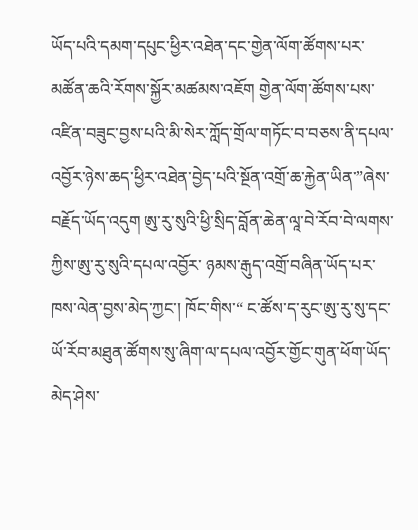ཡོད་པའི་དམག་དཔུང་ཕྱིར་འཐེན་དང་གྱེན་ལོག་ཚོགས་པར་མཚོན་ཆའི་རོགས་སྐྱོར་མཚམས་འཇོག གྱེན་ལོག་ཚོགས་པས་འཛིན་བཟུང་བྱས་པའི་མི་སེར་ཀློད་གྲོལ་གཏོང་བ་བཅས་ནི་དཔལ་འབྱོར་ཉེས་ཆད་ཕྱིར་འཐེན་བྱེད་པའི་སྔོན་འགྲོ་ཆ་རྐྱེན་ཡིན་”ཞེས་བརྗོད་ཡོད་འདུག ཨུ་རུ་སུའི་ཕྱི་སྲིད་བློན་ཆེན་ལཱ་བེ་རོབ་བེ་ལགས་ཀྱིས་ཨུ་རུ་སུའི་དཔལ་འབྱོར་ ཉམས་རྒུད་འགྲོ་བཞིན་ཡོད་པར་ཁས་ལེན་བྱས་མེད་ཀྱང་། ཁོང་གིས་“ ང་ཚོས་ད་རུང་ཨུ་རུ་སུ་དང་ཡོ་རོབ་མཐུན་ཚོགས་སུ་ཞིག་ལ་དཔལ་འབྱོར་གྱོང་གུན་ཕོག་ཡོད་མེད་ཤེས་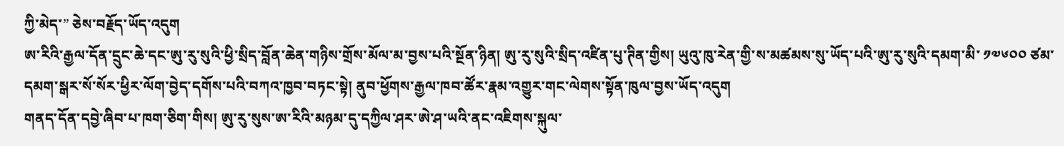ཀྱི་མེད་” ཅེས་བརྗོད་ཡོད་འདུག
ཨ་རིའི་རྒྱལ་དོན་དྲུང་ཆེ་དང་ཨུ་རུ་སུའི་ཕྱི་སྲིད་བློན་ཆེན་གཉིས་གྲོས་མོལ་མ་བྱས་པའི་སྔོན་ཉིན། ཨུ་རུ་སུའི་སྲིད་འཛིན་པུ་ཊིན་གྱིས། ཡུའུ་ཁུ་རེན་གྱི་ས་མཚམས་སུ་ཡོད་པའི་ཨུ་རུ་སུའི་དམག་མི་ ༡༧༦༠༠ ཙམ་དམག་སྒར་སོ་སོར་ཕྱིར་ལོག་བྱེད་དགོས་པའི་བཀའ་ཁྱབ་བཏང་སྟེ། ནུབ་ཕྱོགས་རྒྱལ་ཁབ་ཚོར་རྣམ་འགྱུར་གང་ལེགས་སྟོན་ཁུལ་བྱས་ཡོད་འདུག
གནད་དོན་དབྱེ་ཞིབ་པ་ཁག་ཅིག་གིས། ཨུ་རུ་སུས་ཨ་རིའི་མཉམ་དུ་དཀྱིལ་ཤར་ཨེ་ཤ་ཡའི་ནང་འཇིགས་སྐུལ་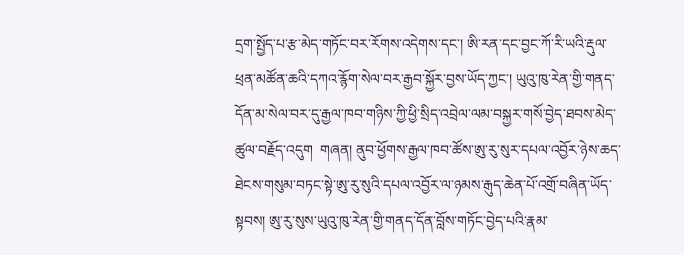དྲག་སྤྱོད་པ་རྩ་མེད་གཏོང་བར་རོགས་འདེགས་དང་། ཨི་རན་དང་བྱང་ཀོ་རི་ཡའི་རྡུལ་ཕྲན་མཚོན་ཆའི་དཀའ་རྙོག་སེལ་བར་རྒྱབ་སྐྱོར་བྱས་ཡོད་ཀྱང་། ཡུའུ་ཁུ་རེན་གྱི་གནད་དོན་མ་སེལ་བར་དུ་རྒྱལ་ཁབ་གཉིས་ཀྱི་ཕྱི་སྲིད་འབྲེལ་ལམ་བསྐྱར་གསོ་བྱེད་ཐབས་མེད་ཚུལ་བརྗོད་འདུག  གཞན། ནུབ་ཕྱོགས་རྒྱལ་ཁབ་ཚོས་ཨུ་རུ་སུར་དཔལ་འབྱོར་ཉེས་ཆད་ཐེངས་གསུམ་བཏང་སྟེ་ཨུ་རུ་སུའི་དཔལ་འབྱོར་ལ་ཉམས་རྒུད་ཆེན་པོ་འགྲོ་བཞིན་ཡོད་སྟབས། ཨུ་རུ་སུས་ཡུའུ་ཁུ་རེན་གྱི་གནད་དོན་བློས་གཏོང་བྱེད་པའི་རྣམ་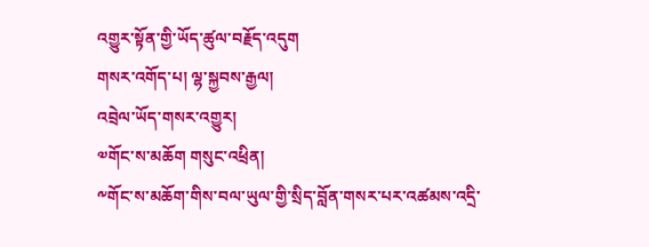འགྱུར་སྟོན་གྱི་ཡོད་ཚུལ་བརྗོད་འདུག
གསར་འགོད་པ། ལྷ་སྐྱབས་རྒྱལ།
འབྲེལ་ཡོད་གསར་འགྱུར།
༧གོང་ས་མཆོག གསུང་འཕྲིན།
༸གོང་ས་མཆོག་གིས་བལ་ཡུལ་གྱི་སྲིད་བློན་གསར་པར་འཚམས་འདྲི་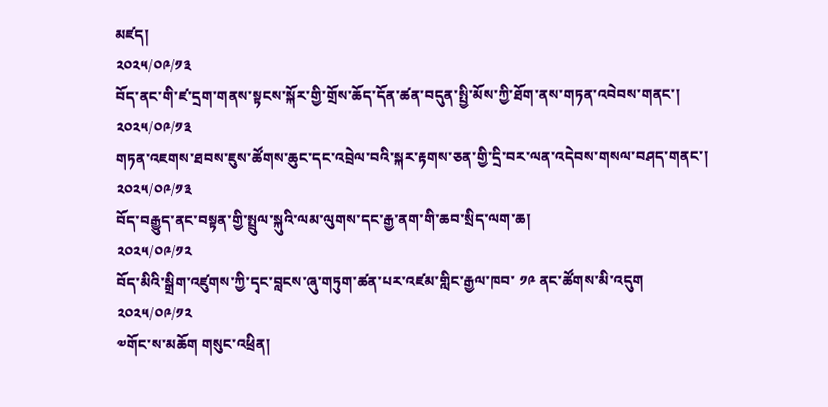མཛད།
༢༠༢༥/༠༩/༡༣
བོད་ནང་གི་ཛ་དྲག་གནས་སྟངས་སྐོར་གྱི་གྲོས་ཆོད་དོན་ཚན་བདུན་སྤྱི་མོས་ཀྱི་ཐོག་ནས་གཏན་འབེབས་གནང་།
༢༠༢༥/༠༩/༡༣
གཏན་འཇགས་ཐབས་ཇུས་ཚོགས་ཆུང་དང་འབྲེལ་བའི་སྐར་རྟགས་ཅན་གྱི་དྲི་བར་ལན་འདེབས་གསལ་བཤད་གནང་།
༢༠༢༥/༠༩/༡༣
བོད་བརྒྱུད་ནང་བསྟན་གྱི་སྤྲུལ་སྐུའི་ལམ་ལུགས་དང་རྒྱ་ནག་གི་ཆབ་སྲིད་ལག་ཆ།
༢༠༢༥/༠༩/༡༢
བོད་མིའི་སྒྲིག་འཛུགས་ཀྱི་དྭང་བླངས་ཞུ་གཏུག་ཚན་པར་འཛམ་གླིང་རྒྱལ་ཁབ་ ༡༩ ནང་ཚོགས་མི་འདུག
༢༠༢༥/༠༩/༡༢
༧གོང་ས་མཆོག གསུང་འཕྲིན།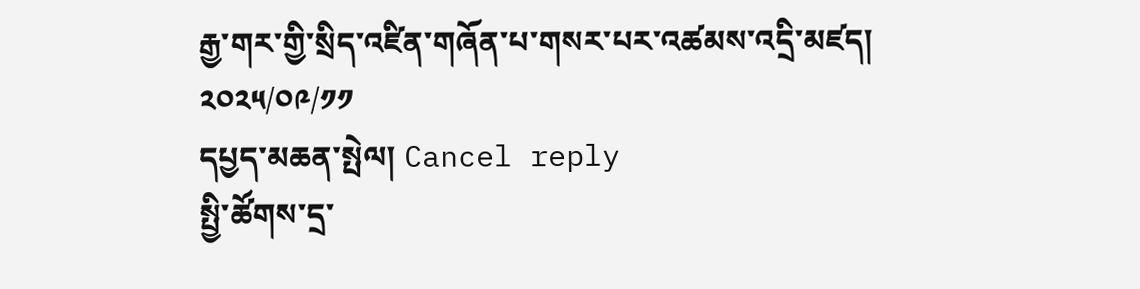རྒྱ་གར་གྱི་སྲིད་འཛིན་གཞོན་པ་གསར་པར་འཚམས་འདྲི་མཛད།
༢༠༢༥/༠༩/༡༡
དཔྱད་མཆན་སྤེལ། Cancel reply
སྤྱི་ཚོགས་དྲ་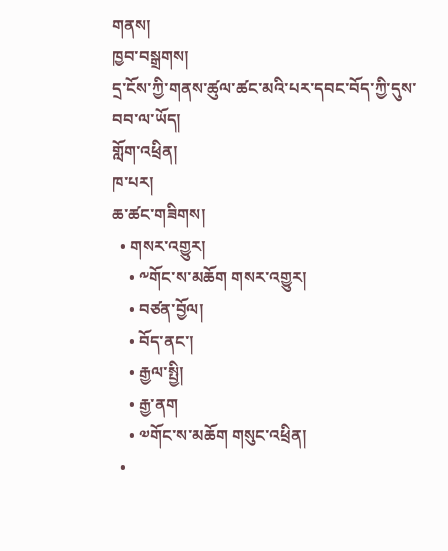གནས།
ཁྱབ་བསྒྲགས།
དྲ་ངོས་ཀྱི་གནས་ཚུལ་ཚང་མའི་པར་དབང་བོད་ཀྱི་དུས་བབ་ལ་ཡོད།
གློག་འཕྲིན།
ཁ་པར།
ཆ་ཚང་གཟིགས།
  • གསར་འགྱུར།
    • ༸གོང་ས་མཆོག གསར་འགྱུར།
    • བཙན་བྱོལ།
    • བོད་ནང་།
    • རྒྱལ་སྤྱི།
    • རྒྱ་ནག
    • ༧གོང་ས་མཆོག གསུང་འཕྲིན།
  •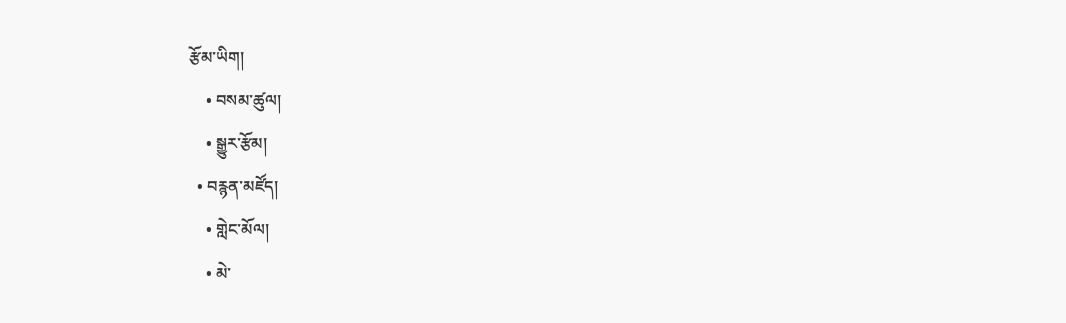རྩོམ་ཡིག།
    • བསམ་ཚུལ།
    • སྒྱུར་རྩོམ།
  • བརྙན་མཛོད།
    • གླེང་མོལ།
    • མེ་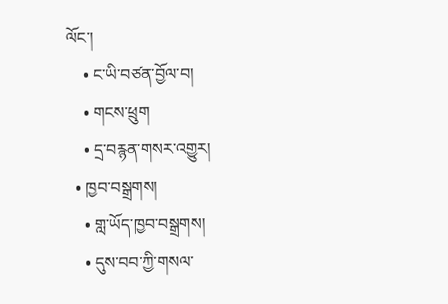ལོང་།
    • ང་ཡི་བཙན་བྱོལ་བ།
    • གངས་ཕྲུག
    • དྲ་བརྙན་གསར་འགྱུར།
  • ཁྱབ་བསྒྲགས།
    • གླ་ཡོད་ཁྱབ་བསྒྲགས།
    • དུས་བབ་ཀྱི་གསལ་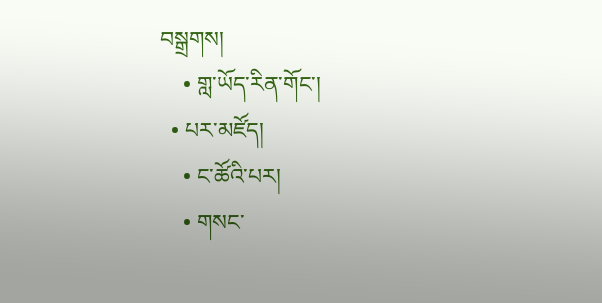བསྒྲགས།
    • གླ་ཡོད་རིན་གོང་།
  • པར་མཛོད།
    • ང་ཚོའི་པར།
    • གསང་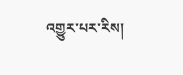འགྱུར་པར་རིས།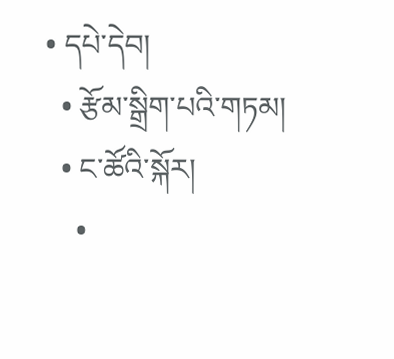• དཔེ་དེབ།
  • རྩོམ་སྒྲིག་པའི་གཏམ།
  • ང་ཚོའི་སྐོར།
    •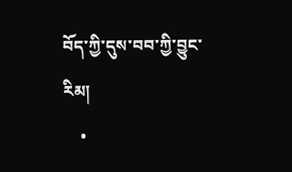བོད་ཀྱི་དུས་བབ་ཀྱི་བྱུང་རིམ།
    •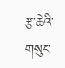རྩ་ཆེའི་གསུང་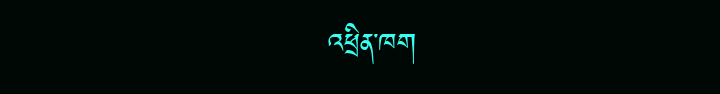འཕྲིན་ཁག